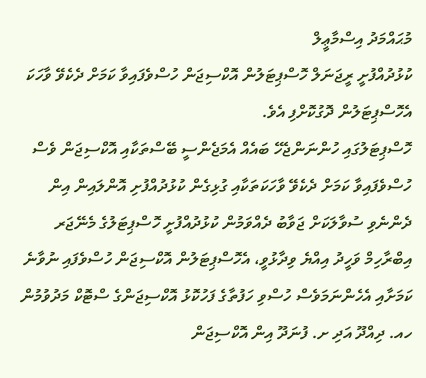މުޙައްމަދު އިސްމާޢީލް
ކުޅުދުއްފުށީ ރީޖަނަލް ހޮސްޕިޓަލުން އޮކްސިޖަން ހުސްވެފައިވާ ކަމަށް ދެކެވޭ ވާހަކަ އެހޮސްޕިޓަލުން ދޮގުކޮށްފި އެވެ.
ހޮސްޕިޓަލުގައި ހުންނަންޖެހޭ ބައެއް އެމަޖެންސީ ބޭސްތަކާއި އޮކްސިޖަން ވެސް ހުސްވެފައިވާ ކަމަށް ދެކެވޭ ވާހަކަތަކާއި ގުޅިގެން ކުޅުދުއްފުށި އޮންލައިން އިން ދެންނެވި ސުވާލަކަށް ޖަވާބު ދެއްވަމުން ކުޅުދުއްފުށީ ހޮސްޕިޓަލުގެ މެނޭޖަރ އިބްރާހިމް ވަހީދު އިއްޔެ ވިދާޅުވީ، އެހޮސްޕިޓަލުން އޮކްސިޖަން ހުސްވެފައި ނުވާނެ ކަމަށާއި އެހެންނަމަވެސް ހުސްވި ހަފުތާގެ ފަހުކޮޅު އޮކްސިޖަންގެ ސްޓޮކް މަދުވުމުން ހއ. ދިއްދޫ އަދި ށ. ފުނަދޫ އިން އޮކްސިޖަން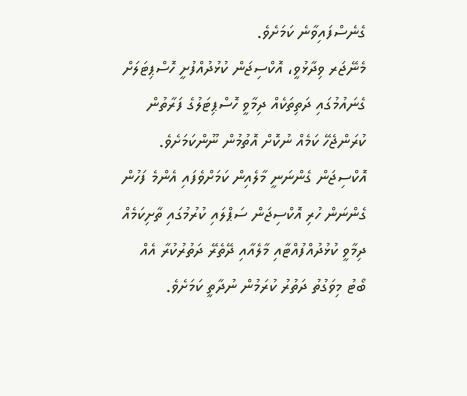ގެނެސްފައިވާނެ ކަމަށެވެ.
މެނޭޖަރ ވިދާޅުވީ، އޮކްސިޖަން ކުޅުދުއްފުށީ ހޮސްޕިޓަލަށް ގެނައުމުގައި ދަތިތަކެއް ދިމާވީ ހޮސްޕިޓަލުގެ ފަރާތުން ކުރަންޖެހޭ ކަމެއް ނުކޮށް އޮތުމުން ނޫންކަމަށެވެ. އޮކްސިޖަން ގެންނަނީ މާލެއިން ކަމަށްވެފައި އެންމެ ފަހުން ގެންނަން ހުރި އޮކްސިޖަން ސަޕްލައި ކުރުމުގައި ތާށިކަމެއް ދިމާވީ ކުޅުދުއްފުއްޓާއި މާލެއާއި ދޭތެރޭ ދަތުރުކުރާ އެއް ބޯޓު މިވަގުތު ދަތުރު ކުރަމުން ނުދާތީ ކަމަށެވެ.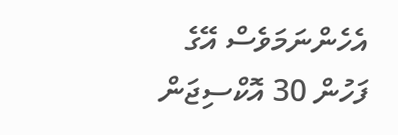އެހެންނަމަވެސް އޭގެ ފަހުން 30 އޮކްސިޖަން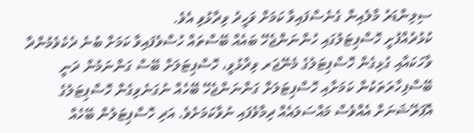ސިލިންޑަރު މާލެއިން ގެނެސްފައިވާ ކަމަށް ވަހީދު ވިދާޅުވި އެވެ.
ކުޅުދުއްފުށީ ހޮސްޕިޓަލުގައި ހުންނަންޖެހޭ ބައެއް ބޭސްތައް ހުސްވެފައިވާ ކަމަށް ބުނެ ދެކެވެމުންދާ ވާހަކައާއި ގުޅިގެން ހޮސްޕިޓަލުގެ މެނޭޖަރ ވިދާޅުވީ، ހޮސްޕިޓަލަށް ބޭސް ގަންނަމުން ދަނީ ބޭސްފިހާރަތަކުން ކަމަށާއި ހޮސްޕިޓަލަށް ގަންނަންޖެހޭ ބޭހެއް ނުގަނެވިގެން ހޮސްޕިޓަލުގެ އޮޕަރޭޝަނަށް އެއްވެސް މައްސަލައެއް ދިމާވެފައި ނުވާކަމަށެވެ. އަދި ހޮސްޕިޓަލުން ބޭހެއް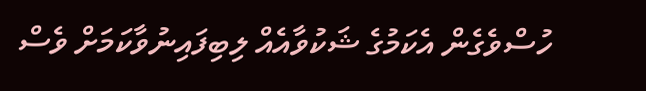ހުސްވެގެން އެކަމުގެ ޝަކުވާއެއް ލިބިފައިނުވާކަމަށް ވެސް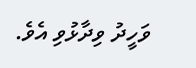ވަހީދު ވިދާޅުވި އެވެ.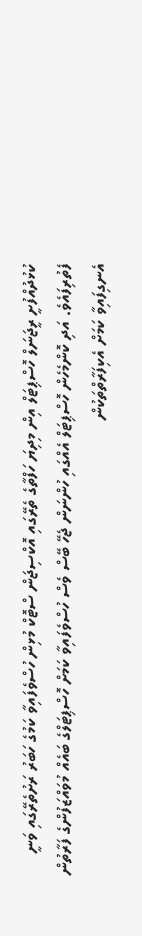ކުޅުދުއްފުށީ ރީޖަނަލް ހޮސްޕިޓަލް އިން މިދިޔަ ހަފްތާގެ ތެރޭގައި އޮކްސިޖަން ސްޓޮކް މުޅިން ހުސްވެފައިވާ ކަމުގެ ހަބަރު ރަށުތެރޭގައި ވަނީ ފެތުރިފައެވެ. އަދި ކޮންމެހެން ހޮސްޕިޓަލް އެއްގައި ހުންނަން ޖެހޭ ބޭސް ވެސް ހުސްވެފައިވާ ކަމަށް ހޮސްޕިޓަލްގެ ބައެއް މުވައްޒަފުންގެ ފަރާތުން އެނގިފައިވާ ކަމަށް އެކިފަރާތްތަކުން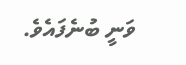ވަނީ ބުނެފައެވެ.